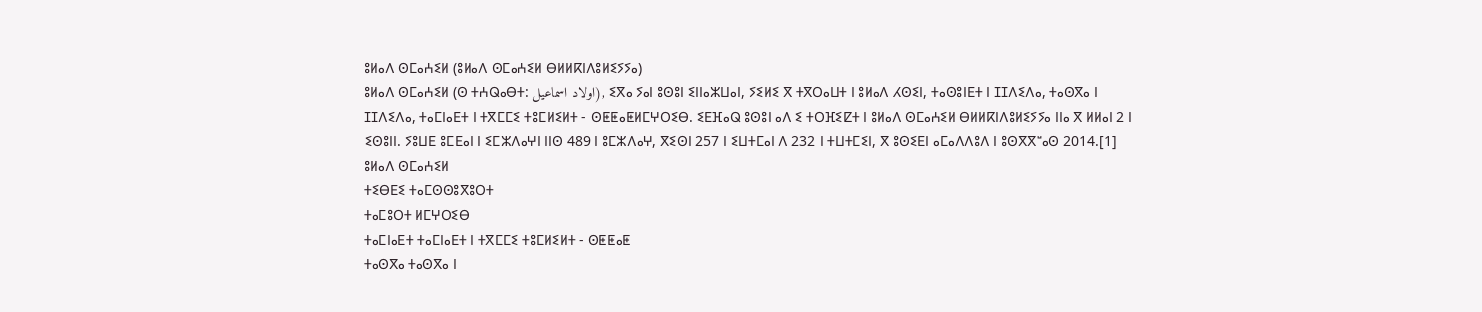ⵓⵍⴰⴷ ⵙⵎⴰⵄⵉⵍ (ⵓⵍⴰⴷ ⵙⵎⴰⵄⵉⵍ ⴱⵍⵍⴽⵏⴷⵓⵍⵉⵢⵢⴰ)
ⵓⵍⴰⴷ ⵙⵎⴰⵄⵉⵍ (ⵙ ⵜⵄⵕⴰⴱⵜ: اولاد اسماعيل), ⵉⴳⴰ ⵢⴰⵏ ⵓⵙⵓⵏ ⵉⵏⵏⴰⵣⵡⴰⵏ, ⵢⵉⵍⵉ ⴳ ⵜⴳⵔⴰⵡⵜ ⵏ ⵓⵍⴰⴷ ⵃⵙⵉⵏ, ⵜⴰⵙⵓⵏⴹⵜ ⵏ ⵊⵊⴷⵉⴷⴰ, ⵜⴰⵙⴳⴰ ⵏ ⵊⵊⴷⵉⴷⴰ, ⵜⴰⵎⵏⴰⴹⵜ ⵏ ⵜⴳⵎⵎⵉ ⵜⵓⵎⵍⵉⵍⵜ - ⵙⵟⵟⴰⵟⵍⵎⵖⵔⵉⴱ. ⵉⴹⴼⴰⵕ ⵓⵙⵓⵏ ⴰⴷ ⵉ ⵜⵔⴼⵉⵇⵜ ⵏ ⵓⵍⴰⴷ ⵙⵎⴰⵄⵉⵍ ⴱⵍⵍⴽⵏⴷⵓⵍⵉⵢⵢⴰ ⵏⵏⴰ ⴳ ⵍⵍⴰⵏ 2 ⵏ ⵉⵙⵓⵏⵏ. ⵢⵓⵡⴹ ⵓⵎⴹⴰⵏ ⵏ ⵉⵎⵣⴷⴰⵖⵏ ⵏⵏⵙ 489 ⵏ ⵓⵎⵣⴷⴰⵖ, ⴳⵉⵙⵏ 257 ⵏ ⵉⵡⵜⵎⴰⵏ ⴷ 232 ⵏ ⵜⵡⵜⵎⵉⵏ, ⴳ ⵓⵙⵉⴹⵏ ⴰⵎⴰⴷⴷⵓⴷ ⵏ ⵓⵙⴳⴳⵯⴰⵙ 2014.[1]
ⵓⵍⴰⴷ ⵙⵎⴰⵄⵉⵍ
ⵜⵉⴱⴹⵉ ⵜⴰⵎⵙⵙⵓⴳⵓⵔⵜ
ⵜⴰⵎⵓⵔⵜ ⵍⵎⵖⵔⵉⴱ
ⵜⴰⵎⵏⴰⴹⵜ ⵜⴰⵎⵏⴰⴹⵜ ⵏ ⵜⴳⵎⵎⵉ ⵜⵓⵎⵍⵉⵍⵜ - ⵙⵟⵟⴰⵟ
ⵜⴰⵙⴳⴰ ⵜⴰⵙⴳⴰ ⵏ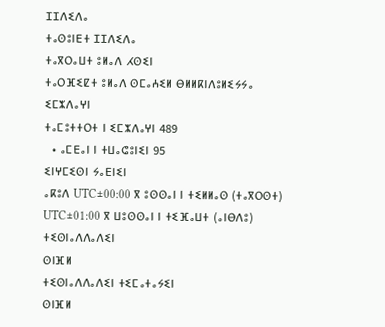ⵊⵊⴷⵉⴷⴰ
ⵜⴰⵙⵓⵏⴹⵜ ⵊⵊⴷⵉⴷⴰ
ⵜⴰⴳⵔⴰⵡⵜ ⵓⵍⴰⴷ ⵃⵙⵉⵏ
ⵜⴰⵔⴼⵉⵇⵜ ⵓⵍⴰⴷ ⵙⵎⴰⵄⵉⵍ ⴱⵍⵍⴽⵏⴷⵓⵍⵉⵢⵢⴰ
ⵉⵎⵣⴷⴰⵖⵏ
ⵜⴰⵎⵓⵜⵜⵔⵜ ⵏ ⵉⵎⵣⴷⴰⵖⵏ 489
  • ⴰⵎⴹⴰⵏ ⵏ ⵜⵡⴰⵛⵓⵏⵉⵏ 95
ⵉⵏⵖⵎⵉⵙⵏ ⵢⴰⴹⵏⵉⵏ
ⴰⴽⵓⴷ UTC±00:00 ⴳ ⵓⵙⵙⴰⵏ ⵏ ⵜⵉⵍⵍⴰⵙ (ⵜⴰⴳⵔⵙⵜ)
UTC±01:00 ⴳ ⵡⵓⵙⵙⴰⵏ ⵏ ⵜⵉⴼⴰⵡⵜ (ⴰⵏⴱⴷⵓ)
ⵜⵉⵙⵏⴰⴷⴷⴰⴷⵉⵏ
ⵙⵏⴼⵍ
ⵜⵉⵙⵏⴰⴷⴷⴰⴷⵉⵏ ⵜⵉⵎⴰⵜⴰⵢⵉⵏ
ⵙⵏⴼⵍ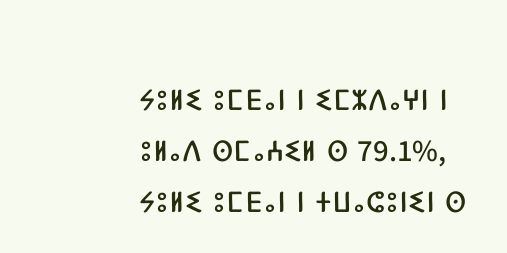ⵢⵓⵍⵉ ⵓⵎⴹⴰⵏ ⵏ ⵉⵎⵣⴷⴰⵖⵏ ⵏ ⵓⵍⴰⴷ ⵙⵎⴰⵄⵉⵍ ⵙ 79.1%, ⵢⵓⵍⵉ ⵓⵎⴹⴰⵏ ⵏ ⵜⵡⴰⵛⵓⵏⵉⵏ ⵙ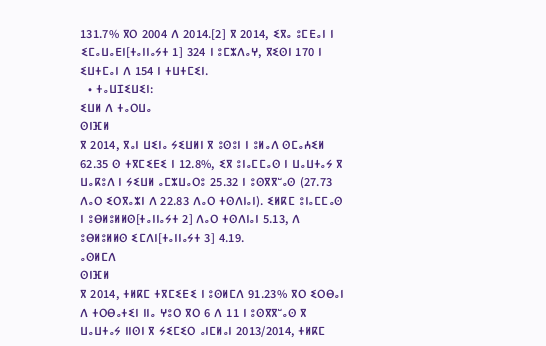131.7% ⴳⵔ 2004 ⴷ 2014.[2] ⴳ 2014, ⵉⴳⴰ ⵓⵎⴹⴰⵏ ⵏ ⵉⵎⴰⵡⴰⴹⵏ[ⵜⴰⵏⵏⴰⵢⵜ 1] 324 ⵏ ⵓⵎⵣⴷⴰⵖ, ⴳⵉⵙⵏ 170 ⵏ ⵉⵡⵜⵎⴰⵏ ⴷ 154 ⵏ ⵜⵡⵜⵎⵉⵏ.
  • ⵜⴰⵡⵊⵉⵡⵉⵏ:
ⵉⵡⵍ ⴷ ⵜⴰⵔⵡⴰ
ⵙⵏⴼⵍ
ⴳ 2014, ⴳⴰⵏ ⵡⵉⵏⴰ ⵢⵉⵡⵍⵏ ⴳ ⵓⵙⵓⵏ ⵏ ⵓⵍⴰⴷ ⵙⵎⴰⵄⵉⵍ 62.35 ⵙ ⵜⴳⵎⵉⴹⵉ ⵏ 12.8%, ⵉⴳ ⵓⵏⴰⵎⵎⴰⵙ ⵏ ⵡⴰⵡⵜⴰⵢ ⴳ ⵡⴰⴽⵓⴷ ⵏ ⵢⵉⵡⵍ ⴰⵎⵣⵡⴰⵔⵓ 25.32 ⵏ ⵓⵙⴳⴳⵯⴰⵙ (27.73 ⴷⴰⵔ ⵉⵔⴳⴰⵣⵏ ⴷ 22.83 ⴷⴰⵔ ⵜⵙⴷⵏⴰⵏ). ⵉⵍⴽⵎ ⵓⵏⴰⵎⵎⴰⵙ ⵏ ⵓⴱⵍⵓⵍⵍⵙ[ⵜⴰⵏⵏⴰⵢⵜ 2] ⴷⴰⵔ ⵜⵙⴷⵏⴰⵏ 5.13, ⴷ ⵓⴱⵍⵓⵍⵍⵙ ⵉⵎⴷⵏ[ⵜⴰⵏⵏⴰⵢⵜ 3] 4.19.
ⴰⵙⵍⵎⴷ
ⵙⵏⴼⵍ
ⴳ 2014, ⵜⵍⴽⵎ ⵜⴳⵎⵉⴹⵉ ⵏ ⵓⵙⵍⵎⴷ 91.23% ⴳⵔ ⵉⵔⴱⴰⵏ ⴷ ⵜⵔⴱⴰⵜⵉⵏ ⵏⵏⴰ ⵖⵓⵔ ⴳⵔ 6 ⴷ 11 ⵏ ⵓⵙⴳⴳⵯⴰⵙ ⴳ ⵡⴰⵡⵜⴰⵢ ⵏⵏⵙⵏ ⴳ ⵢⵉⵎⵉⵔ ⴰⵏⵎⵍⴰⵏ 2013/2014, ⵜⵍⴽⵎ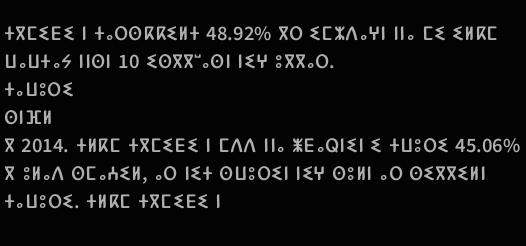ⵜⴳⵎⵉⴹⵉ ⵏ ⵜⴰⵔⵙⴽⴽⵉⵍⵜ 48.92% ⴳⵔ ⵉⵎⵣⴷⴰⵖⵏ ⵏⵏⴰ ⵎⵉ ⵉⵍⴽⵎ ⵡⴰⵡⵜⴰⵢ ⵏⵏⵙⵏ 10 ⵉⵙⴳⴳⵯⴰⵙⵏ ⵏⵉⵖ ⵓⴳⴳⴰⵔ.
ⵜⴰⵡⵓⵔⵉ
ⵙⵏⴼⵍ
ⴳ 2014. ⵜⵍⴽⵎ ⵜⴳⵎⵉⴹⵉ ⵏ ⵎⴷⴷ ⵏⵏⴰ ⵥⴹⴰⵕⵏⵉⵏ ⵉ ⵜⵡⵓⵔⵉ 45.06% ⴳ ⵓⵍⴰⴷ ⵙⵎⴰⵄⵉⵍ, ⴰⵔ ⵏⵉⵜ ⵙⵡⵓⵔⵉⵏ ⵏⵉⵖ ⵙⵓⵍⵏ ⴰⵔ ⵙⵉⴳⴳⵉⵍⵏ ⵜⴰⵡⵓⵔⵉ. ⵜⵍⴽⵎ ⵜⴳⵎⵉⴹⵉ ⵏ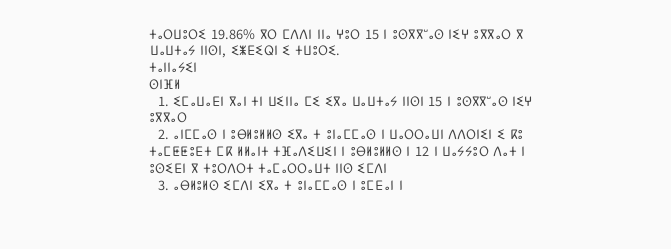ⵜⴰⵔⵡⵓⵔⵉ 19.86% ⴳⵔ ⵎⴷⴷⵏ ⵏⵏⴰ ⵖⵓⵔ 15 ⵏ ⵓⵙⴳⴳⵯⴰⵙ ⵏⵉⵖ ⵓⴳⴳⴰⵔ ⴳ ⵡⴰⵡⵜⴰⵢ ⵏⵏⵙⵏ, ⵉⵥⴹⵉⵕⵏ ⵉ ⵜⵡⵓⵔⵉ.
ⵜⴰⵏⵏⴰⵢⵉⵏ
ⵙⵏⴼⵍ
  1. ⵉⵎⴰⵡⴰⴹⵏ ⴳⴰⵏ ⵜⵏ ⵡⵉⵏⵏⴰ ⵎⵉ ⵉⴳⴰ ⵡⴰⵡⵜⴰⵢ ⵏⵏⵙⵏ 15 ⵏ ⵓⵙⴳⴳⵯⴰⵙ ⵏⵉⵖ ⵓⴳⴳⴰⵔ
  2. ⴰⵏⵎⵎⴰⵙ ⵏ ⵓⴱⵍⵓⵍⵍⵙ ⵉⴳⴰ ⵜ ⵓⵏⴰⵎⵎⴰⵙ ⵏ ⵡⴰⵔⵔⴰⵡⵏ ⴷⴷⵔⵏⵉⵏ ⵉ ⴽⵓ ⵜⴰⵎⵟⵟⵓⴹⵜ ⵎⴽ ⵍⵍⴰⵏⵜ ⵜⴼⴰⴷⵉⵡⵉⵏ ⵏ ⵓⴱⵍⵓⵍⵍⵙ ⵏ 12 ⵏ ⵡⴰⵢⵢⵓⵔ ⴷⴰⵜ ⵏ ⵓⵙⵉⴹⵏ ⴳ ⵜⵓⵔⴷⵔⵜ ⵜⴰⵎⴰⵔⵔⴰⵡⵜ ⵏⵏⵙ ⵉⵎⴷⵏ
  3. ⴰⴱⵍⵓⵍⵙ ⵉⵎⴷⵏ ⵉⴳⴰ ⵜ ⵓⵏⴰⵎⵎⴰⵙ ⵏ ⵓⵎⴹⴰⵏ ⵏ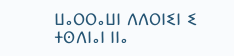ⵡⴰⵔⵔⴰⵡⵏ ⴷⴷⵔⵏⵉⵏ ⵉ ⵜⵙⴷⵏⴰⵏ ⵏⵏⴰ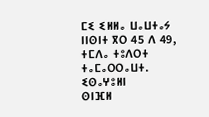ⵎⵉ ⵉⵍⵍⴰ ⵡⴰⵡⵜⴰⵢ ⵏⵏⵙⵏⵜ ⴳⵔ 45 ⴷ 49, ⵜⵎⴷⴰ ⵜⵓⴷⵔⵜ ⵜⴰⵎⴰⵔⵔⴰⵡⵜ.
ⵉⵙⴰⵖⵓⵍⵏ
ⵙⵏⴼⵍ